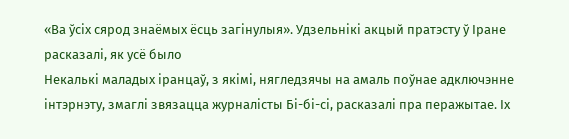«Ва ўсіх сярод знаёмых ёсць загінулыя». Удзельнікі акцый пратэсту ў Іране расказалі, як усё было
Некалькі маладых іранцаў, з якімі, нягледзячы на амаль поўнае адключэнне інтэрнэту, змаглі звязацца журналісты Бі-бі-сі, расказалі пра перажытае. Іх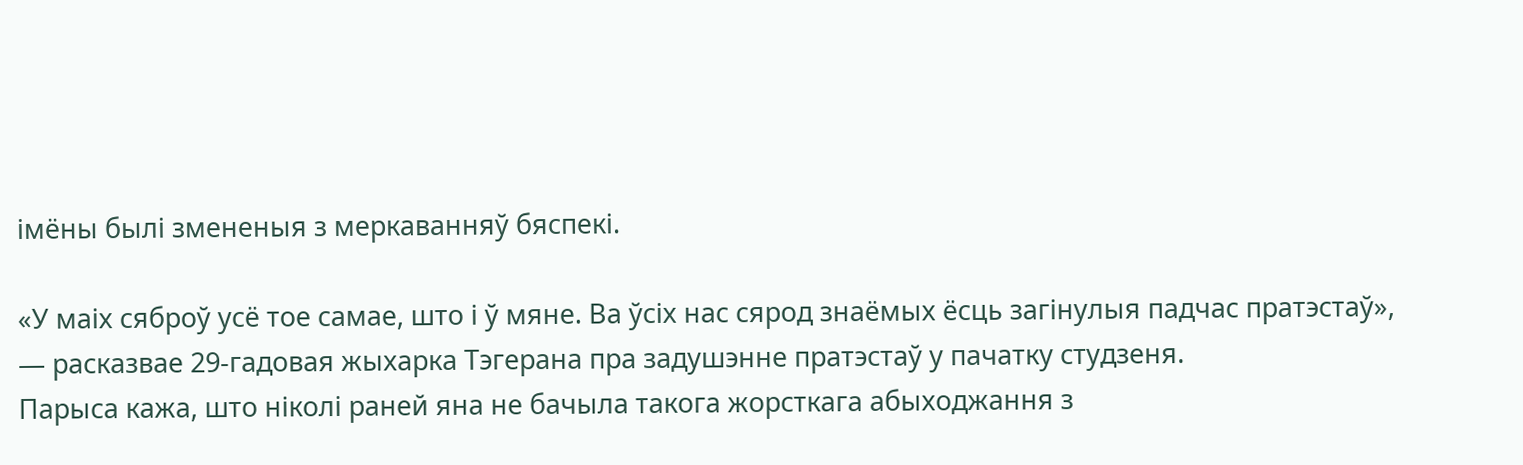імёны былі змененыя з меркаванняў бяспекі.

«У маіх сяброў усё тое самае, што і ў мяне. Ва ўсіх нас сярод знаёмых ёсць загінулыя падчас пратэстаў», — расказвае 29‑гадовая жыхарка Тэгерана пра задушэнне пратэстаў у пачатку студзеня.
Парыса кажа, што ніколі раней яна не бачыла такога жорсткага абыходжання з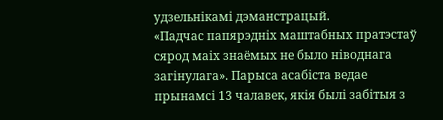удзельнікамі дэманстрацый.
«Падчас папярэдніх маштабных пратэстаў сярод маіх знаёмых не было ніводнага загінулага». Парыса асабіста ведае прынамсі 13 чалавек, якія былі забітыя з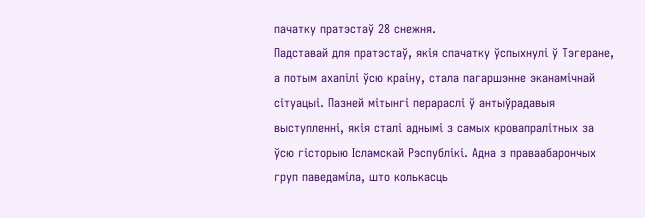пачатку пратэстаў 28 снежня.
Падставай для пратэстаў, якія спачатку ўспыхнулі ў Тэгеране, а потым ахапілі ўсю краіну, стала пагаршэнне эканамічнай сітуацыі. Пазней мітынгі перараслі ў антыўрадавыя выступленні, якія сталі аднымі з самых кровапралітных за ўсю гісторыю Ісламскай Рэспублікі. Адна з праваабарончых груп паведаміла, што колькасць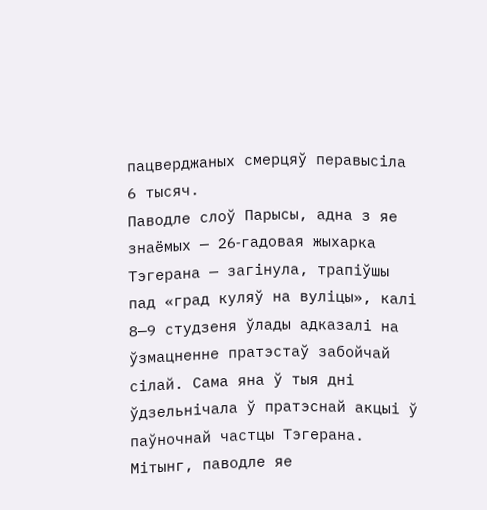пацверджаных смерцяў перавысіла 6 тысяч.
Паводле слоў Парысы, адна з яе знаёмых — 26‑гадовая жыхарка Тэгерана — загінула, трапіўшы пад «град куляў на вуліцы», калі 8—9 студзеня ўлады адказалі на ўзмацненне пратэстаў забойчай сілай. Сама яна ў тыя дні ўдзельнічала ў пратэснай акцыі ў паўночнай частцы Тэгерана. Мітынг, паводле яе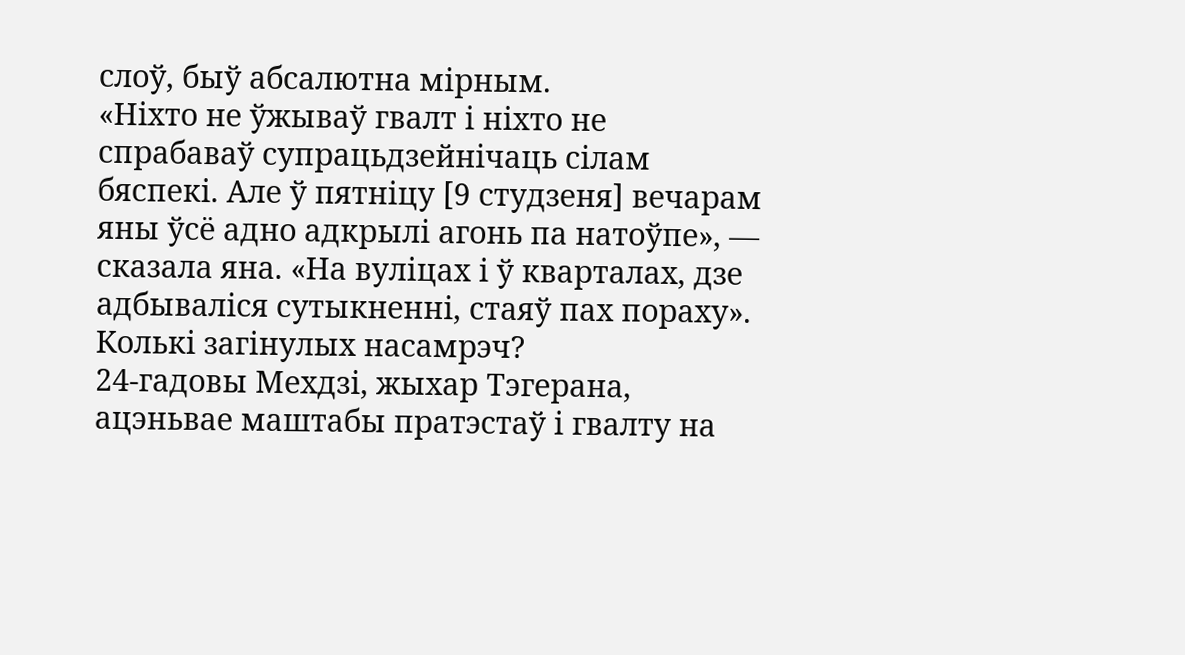слоў, быў абсалютна мірным.
«Ніхто не ўжываў гвалт і ніхто не спрабаваў супрацьдзейнічаць сілам бяспекі. Але ў пятніцу [9 студзеня] вечарам яны ўсё адно адкрылі агонь па натоўпе», — сказала яна. «На вуліцах і ў кварталах, дзе адбываліся сутыкненні, стаяў пах пораху».
Колькі загінулых насамрэч?
24‑гадовы Мехдзі, жыхар Тэгерана, ацэньвае маштабы пратэстаў і гвалту на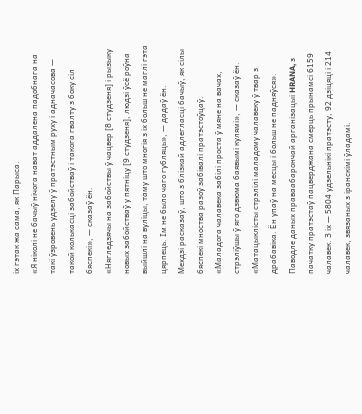іх гэтак жа сама, як Парыса.
«Я ніколі не бачыў нічога нават аддалена падобнага на такі ўзровень удзелу ў пратэстным руху і адначасова — такой колькасці забойстваў і такога гвалту з боку сіл бяспекі», — сказаў ён.
«Нягледзячы на забойствы ў чацвер [8 студзеня] і рызыку новых забойстваў у пятніцу [9 студзеня], людзі ўсё роўна выйшлі на вуліцы, таму што многія з іх больш не маглі гэта цярпець. Ім не было чаго губляць», — дадаў ён.
Мехдзі расказаў, што з блізкай адлегласці бачыў, як сілы бяспекі мноства разоў забівалі пратэстоўцаў.
«Маладога чалавека забілі проста ў мяне на вачах, стрэліўшы ў яго дзвюма баявымі кулямі», — сказаў ён.
«Матацыклісты стрэлілі маладому чалавеку ў твар з драбавіка. Ён упаў на месцы і больш не падняўся».
Паводле даных праваабарончай арганізацыі HRANA, з пачатку пратэстаў пацверджана смерць прынамсі 6159 чалавек. З іх — 5804 удзельнікі пратэсту, 92 дзіцяці і 214 чалавек, звязаных з іранскімі ўладамі.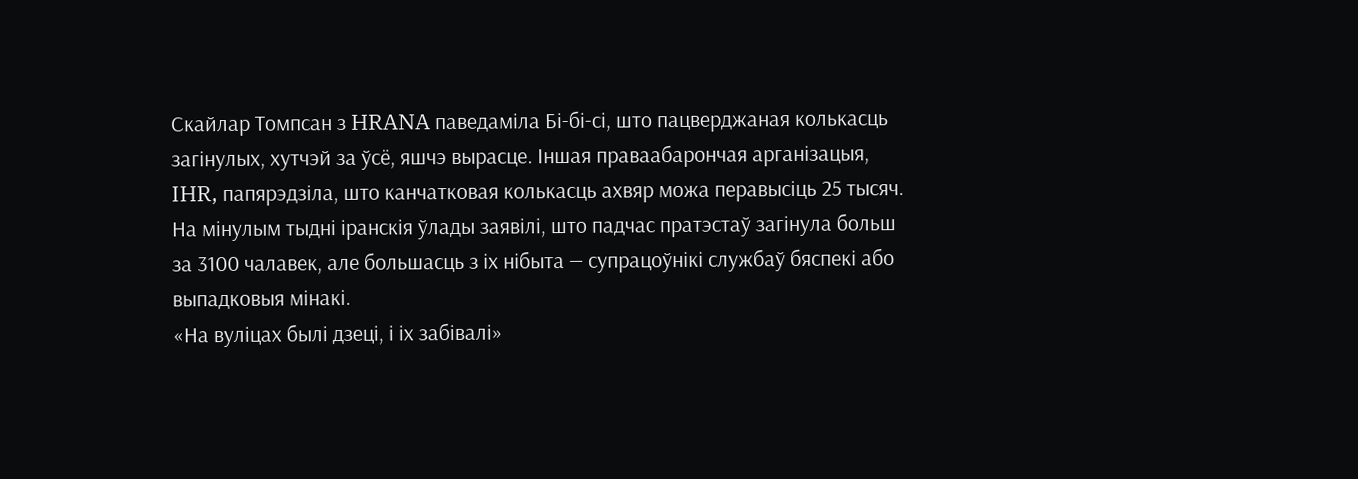Скайлар Томпсан з HRANA паведаміла Бі-бі-сі, што пацверджаная колькасць загінулых, хутчэй за ўсё, яшчэ вырасце. Іншая праваабарончая арганізацыя, IHR, папярэдзіла, што канчатковая колькасць ахвяр можа перавысіць 25 тысяч.
На мінулым тыдні іранскія ўлады заявілі, што падчас пратэстаў загінула больш за 3100 чалавек, але большасць з іх нібыта — супрацоўнікі службаў бяспекі або выпадковыя мінакі.
«На вуліцах былі дзеці, і іх забівалі»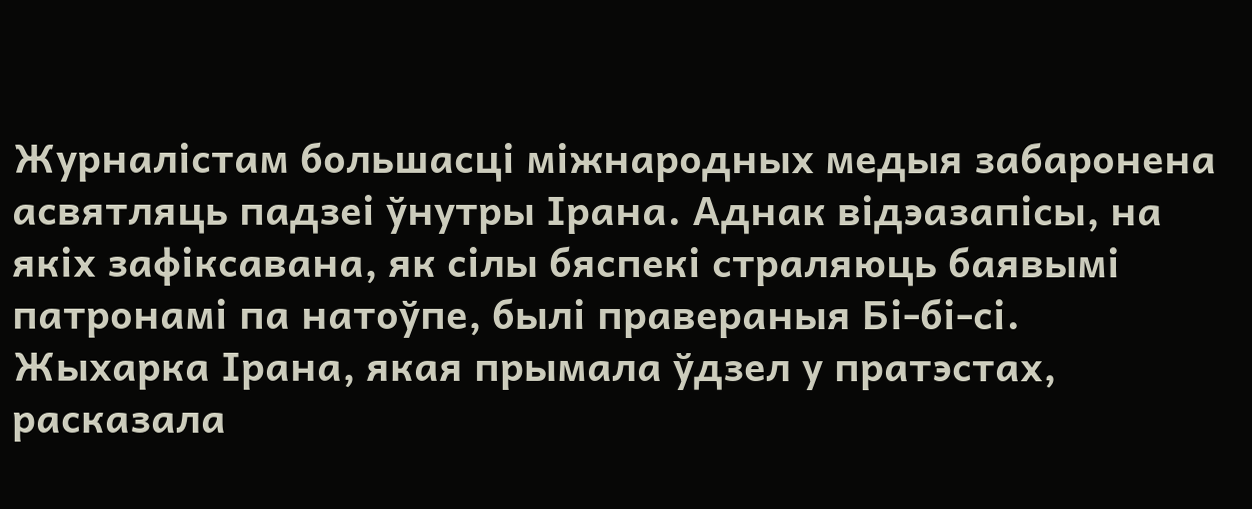Журналістам большасці міжнародных медыя забаронена асвятляць падзеі ўнутры Ірана. Аднак відэазапісы, на якіх зафіксавана, як сілы бяспекі страляюць баявымі патронамі па натоўпе, былі правераныя Бі-бі-сі.
Жыхарка Ірана, якая прымала ўдзел у пратэстах, расказала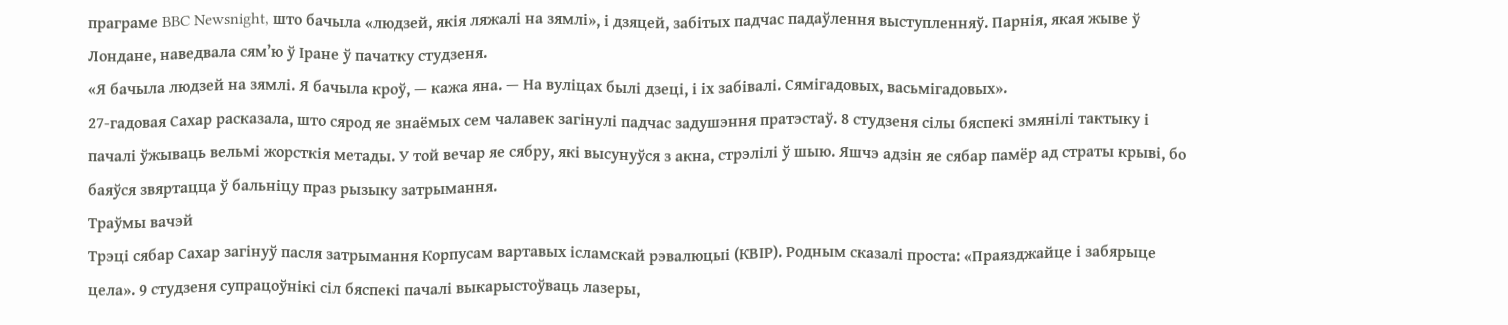праграме BBC Newsnight, што бачыла «людзей, якія ляжалі на зямлі», і дзяцей, забітых падчас падаўлення выступленняў. Парнія, якая жыве ў Лондане, наведвала сям’ю ў Іране ў пачатку студзеня.
«Я бачыла людзей на зямлі. Я бачыла кроў, — кажа яна. — На вуліцах былі дзеці, і іх забівалі. Сямігадовых, васьмігадовых».
27‑гадовая Сахар расказала, што сярод яе знаёмых сем чалавек загінулі падчас задушэння пратэстаў. 8 студзеня сілы бяспекі змянілі тактыку і пачалі ўжываць вельмі жорсткія метады. У той вечар яе сябру, які высунуўся з акна, стрэлілі ў шыю. Яшчэ адзін яе сябар памёр ад страты крыві, бо баяўся звяртацца ў бальніцу праз рызыку затрымання.
Траўмы вачэй
Трэці сябар Сахар загінуў пасля затрымання Корпусам вартавых ісламскай рэвалюцыі (КВІР). Родным сказалі проста: «Праязджайце і забярыце цела». 9 студзеня супрацоўнікі сіл бяспекі пачалі выкарыстоўваць лазеры,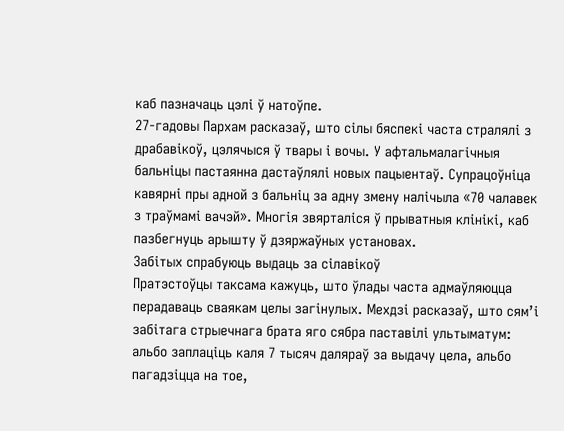каб пазначаць цэлі ў натоўпе.
27‑гадовы Пархам расказаў, што сілы бяспекі часта стралялі з драбавікоў, цэлячыся ў твары і вочы. У афтальмалагічныя бальніцы пастаянна дастаўлялі новых пацыентаў. Супрацоўніца кавярні пры адной з бальніц за адну змену налічыла «70 чалавек з траўмамі вачэй». Многія звярталіся ў прыватныя клінікі, каб пазбегнуць арышту ў дзяржаўных установах.
Забітых спрабуюць выдаць за сілавікоў
Пратэстоўцы таксама кажуць, што ўлады часта адмаўляюцца перадаваць сваякам целы загінулых. Мехдзі расказаў, што сям’і забітага стрыечнага брата яго сябра паставілі ультыматум: альбо заплаціць каля 7 тысяч даляраў за выдачу цела, альбо пагадзіцца на тое,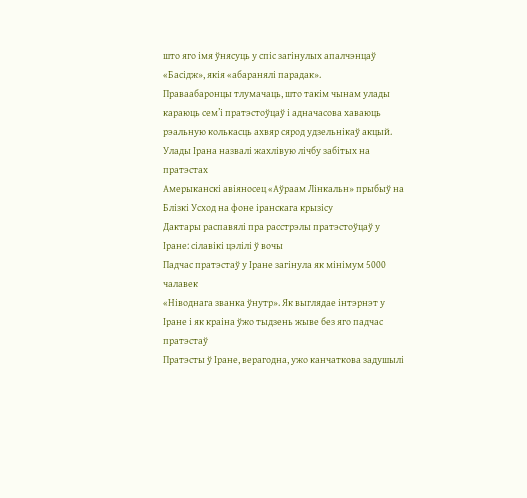што яго імя ўнясуць у спіс загінулых апалчэнцаў «Басідж», якія «абаранялі парадак».
Праваабаронцы тлумачаць, што такім чынам улады караюць сем’і пратэстоўцаў і адначасова хаваюць рэальную колькасць ахвяр сярод удзельнікаў акцый.
Улады Ірана назвалі жахлівую лічбу забітых на пратэстах
Амерыканскі авіяносец «Аўраам Лінкальн» прыбыў на Блізкі Усход на фоне іранскага крызісу
Дактары распавялі пра расстрэлы пратэстоўцаў у Іране: сілавікі цэлілі ў вочы
Падчас пратэстаў у Іране загінула як мінімум 5000 чалавек
«Ніводнага званка ўнутр». Як выглядае інтэрнэт у Іране і як краіна ўжо тыдзень жыве без яго падчас пратэстаў
Пратэсты ў Іране, верагодна, ужо канчаткова задушылі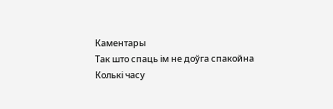Каментары
Так што спаць ім не доўга спакойна
Колькі часу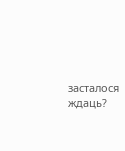засталося ждаць?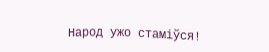Народ ужо стаміўся!